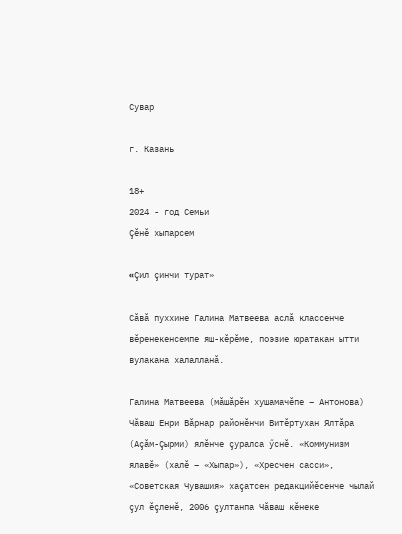Сувар

г. Казань

18+
2024 - год Семьи
Çӗнӗ хыпарсем

«Çил çинчи турат»

Сăвă пуххине Галина Матвеева аслă классенче вӗренекенсемпе яш-кӗрӗме, поэзие юратакан ытти вулакана халалланă.

Галина Матвеева (мăшăрӗн хушамачӗпе – Антонова) Чăваш Енри Вăрнар районӗнчи Витӗртухан Ялтăра (Аçăм-Çырми) ялӗнче çуралса ӳснӗ. «Коммунизм ялавӗ» (халӗ – «Хыпар»), «Хресчен сасси», «Советская Чувашия» хаçатсен редакцийӗсенче чылай çул ӗçленӗ, 2006 çултанпа Чăваш кӗнеке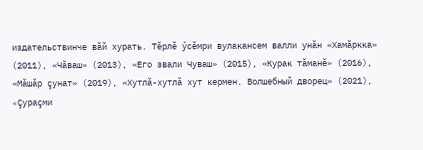издательствинче вăй хурать. Тӗрлӗ ӳсӗмри вулакансем валли унăн «Хамăркка» (2011), «Чăваш» (2013), «Его звали Чуваш» (2015), «Курак тăманӗ» (2016), «Мăшăр çунат» (2019), «Хутлă-хутлă хут кермен. Волшебный дворец» (2021), «Çураçми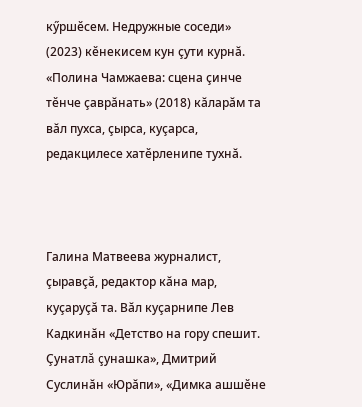кӳршӗсем. Недружные соседи» (2023) кӗнекисем кун çути курнă. «Полина Чамжаева: сцена çинче тӗнче çаврăнать» (2018) кăларăм та вăл пухса, çырса, куçарса, редакцилесе хатӗрленипе тухнă.



Галина Матвеева журналист, çыравçă, редактор кăна мар, куçаруçă та. Вăл куçарнипе Лев Кадкинăн «Детство на гору спешит. Çунатлă çунашка», Дмитрий Суслинăн «Юрăпи», «Димка ашшӗне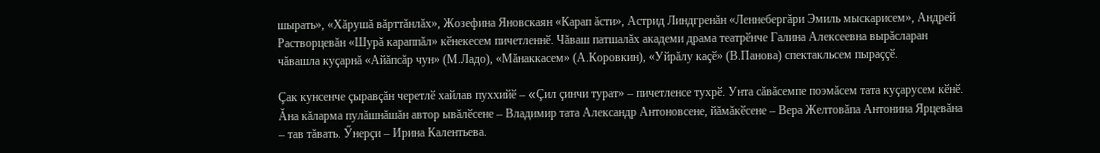шырать», «Хăрушă вăрттăнлăх», Жозефина Яновскаян «Карап ăсти», Астрид Линдгренăн «Леннебергăри Эмиль мыскарисем», Андрей Растворцевăн «Шурă караппăл» кӗнекесем пичетленнӗ. Чăваш патшалăх академи драма театрӗнче Галина Алексеевна вырăсларан чăвашла куçарнă «Айăпсăр чун» (М.Ладо), «Мăнаккасем» (А.Коровкин), «Уйрăлу каçӗ» (В.Панова) спектакльсем пыраççӗ.

Çак кунсенче çыравçăн черетлӗ хайлав пуххийӗ – «Çил çинчи турат» – пичетленсе тухрӗ. Унта сăвăсемпе поэмăсем тата куçарусем кӗнӗ. Ăна кăларма пулăшнăшăн автор ывăлӗсене – Владимир тата Александр Антоновсене, йăмăкӗсене – Вера Желтовăпа Антонина Ярцевăна – тав тăвать. Ӳнерçи – Ирина Калентьева.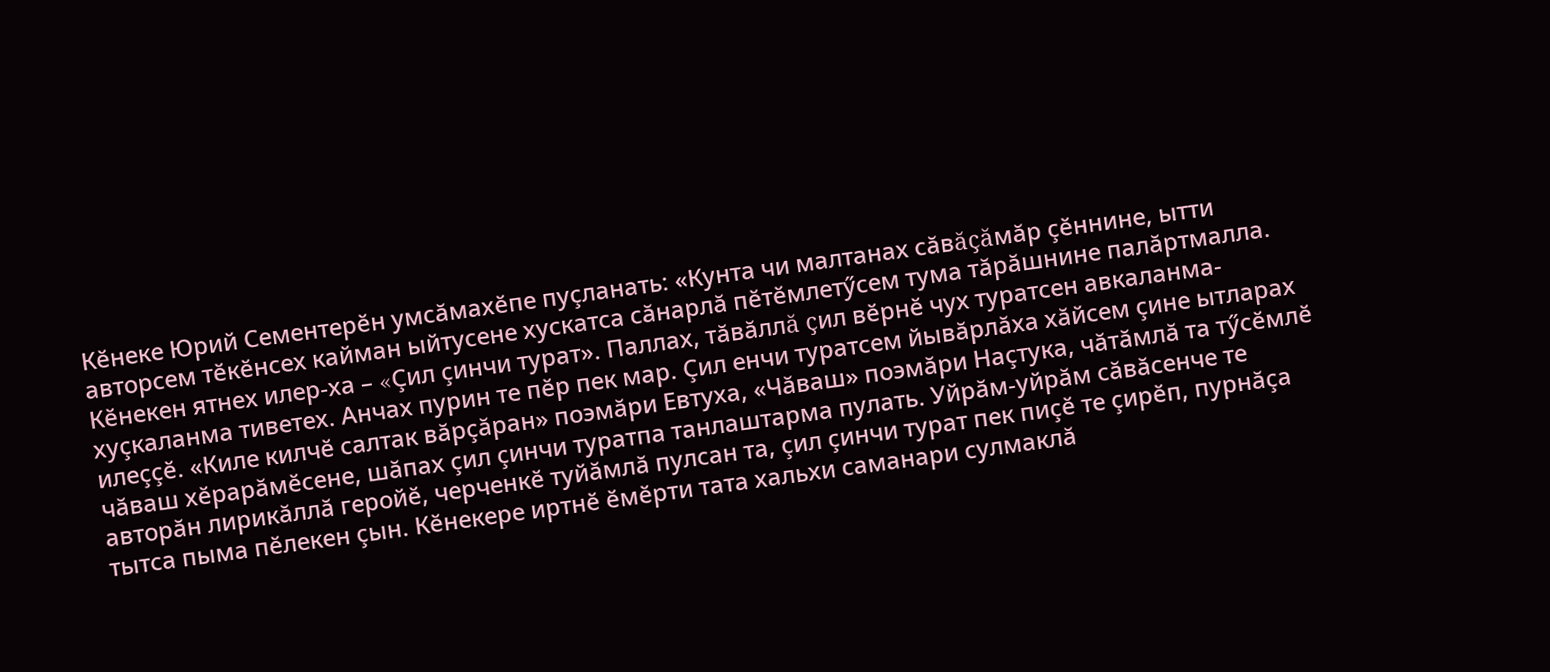Кӗнеке Юрий Сементерӗн умсăмахӗпе пуçланать: «Кунта чи малтанах сăвăçăмăр çӗннине, ытти авторсем тӗкӗнсех кайман ыйтусене хускатса сăнарлă пӗтӗмлетӳсем тума тăрăшнине палăртмалла. Кӗнекен ятнех илер-ха – «Çил çинчи турат». Паллах, тăвăллă çил вӗрнӗ чух туратсен авкаланма-хуçкаланма тиветех. Анчах пурин те пӗр пек мар. Çил енчи туратсем йывăрлăха хăйсем çине ытларах илеççӗ. «Киле килчӗ салтак вăрçăран» поэмăри Евтуха, «Чăваш» поэмăри Наçтука, чăтăмлă та тӳсӗмлӗ чăваш хӗрарăмӗсене, шăпах çил çинчи туратпа танлаштарма пулать. Уйрăм-уйрăм сăвăсенче те авторăн лирикăллă геройӗ, черченкӗ туйăмлă пулсан та, çил çинчи турат пек пиçӗ те çирӗп, пурнăçа тытса пыма пӗлекен çын. Кӗнекере иртнӗ ӗмӗрти тата хальхи саманари сулмаклă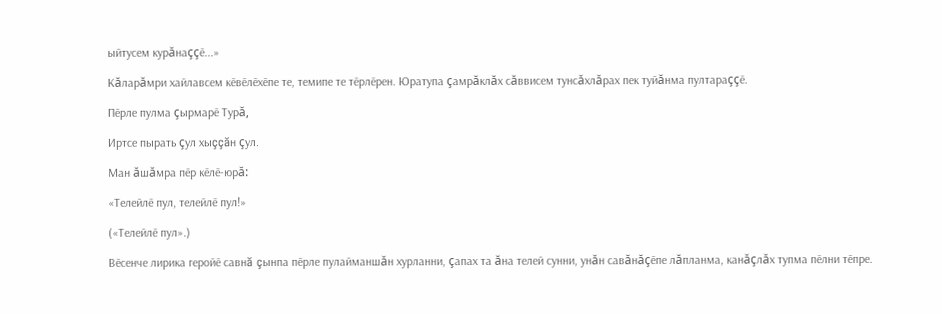ыйтусем курăнаççӗ...»

Кăларăмри хайлавсем кӗвӗлӗхӗпе те, темипе те тӗрлӗрен. Юратупа çамрăклăх сăввисем тунсăхлăрах пек туйăнма пултараççӗ.

Пӗрле пулма çырмарӗ Турă,

Иртсе пырать çул хыççăн çул.

Ман ăшăмра пӗр кӗлӗ-юрă:

«Телейлӗ пул, телейлӗ пул!»

(«Телейлӗ пул».)

Вӗсенче лирика геройӗ савнă çынпа пӗрле пулайманшăн хурланни, çапах та ăна телей сунни, унăн савăнăçӗпе лăпланма, канăçлăх тупма пӗлни тӗпре.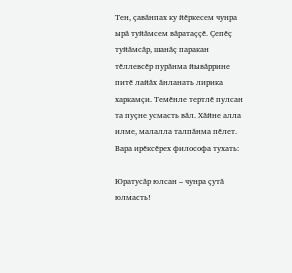Тен, çавăнпах ку йӗркесем чунра ырă туйăмсем вăратаççӗ. Çепӗç туйăмсăр, шанăç паракан тӗллевсӗр пурăнма йывăррине питӗ лайăх ăнланать лирика харкамçи. Темӗнле тертлӗ пулсан та пуçне усмасть вăл. Хăйне алла илме, малалла талпăнма пӗлет. Вара ирӗксӗрех философа тухать:

Юратусăр юлсан – чунра çутă юлмасть!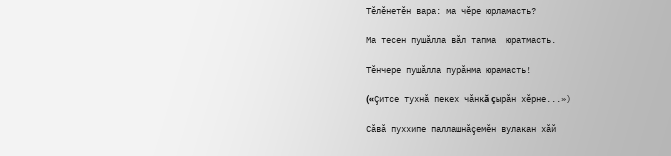Тӗлӗнетӗн вара: ма чӗре юрламасть?

Ма тесен пушăлла вăл тапма  юратмасть.

Тӗнчере пушăлла пурăнма юрамасть!

(«Çитсе тухнă пекех чăнкă çырăн хӗрне...»)

Сăвă пуххипе паллашнăçемӗн вулакан хăй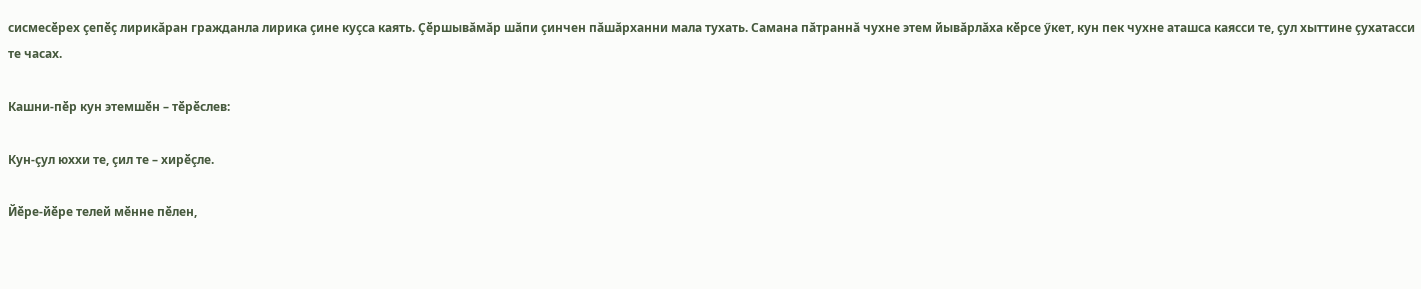сисмесӗрех çепӗç лирикăран гражданла лирика çине куçса каять. Çӗршывăмăр шăпи çинчен пăшăрханни мала тухать. Самана пăтраннă чухне этем йывăрлăха кӗрсе ӳкет, кун пек чухне аташса каясси те, çул хыттине çухатасси те часах.

Кашни-пӗр кун этемшӗн – тӗрӗслев:

Кун-çул юххи те, çил те – хирӗçле.

Йӗре-йӗре телей мӗнне пӗлен,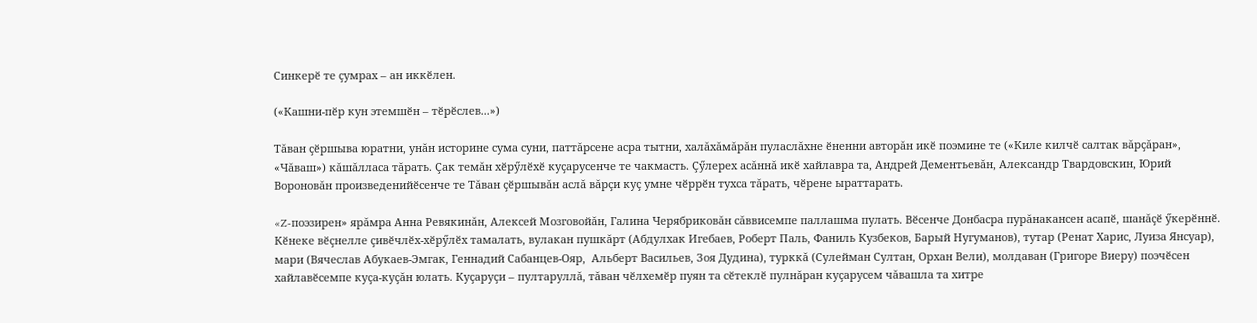Синкерӗ те çумрах – ан иккӗлен.

(«Кашни-пӗр кун этемшӗн – тӗрӗслев...»)

Тăван çӗршыва юратни, унăн историне сума суни, паттăрсене асра тытни, халăхăмăрăн пуласлăхне ӗненни авторăн икӗ поэмине те («Киле килчӗ салтак вăрçăран», «Чăваш») кăшăлласа тăрать. Çак темăн хӗрӳлӗхӗ куçарусенче те чакмасть. Çӳлерех асăннă икӗ хайлавра та, Андрей Дементьевăн, Александр Твардовскин, Юрий Вороновăн произведенийӗсенче те Тăван çӗршывăн аслă вăрçи куç умне чӗррӗн тухса тăрать, чӗрене ыраттарать.

«Z-поэзирен» ярăмра Анна Ревякинăн, Алексей Мозговойăн, Галина Черябриковăн сăввисемпе паллашма пулать. Вӗсенче Донбасра пурăнакансен асапӗ, шанăçӗ ӳкерӗннӗ. Кӗнеке вӗçнелле çивӗчлӗх-хӗрӳлӗх тамалать, вулакан пушкăрт (Абдулхак Игебаев, Роберт Паль, Фаниль Кузбеков, Барый Нугуманов), тутар (Ренат Харис, Луиза Янсуар), мари (Вячеслав Абукаев-Эмгак, Геннадий Сабанцев-Ояр,  Альберт Васильев, Зоя Дудина), турккă (Сулейман Султан, Орхан Вели), молдаван (Григоре Виеру) поэчӗсен хайлавӗсемпе куçа-куçăн юлать. Куçаруçи – пултаруллă, тăван чӗлхемӗр пуян та сӗтеклӗ пулнăран куçарусем чăвашла та хитре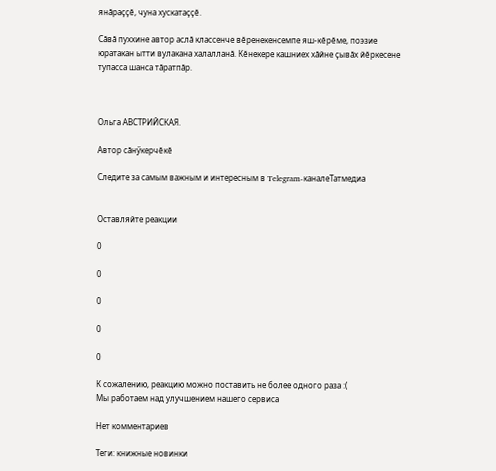янăраççӗ, чуна хускатаççӗ.

Сăвă пуххине автор аслă классенче вӗренекенсемпе яш-кӗрӗме, поэзие юратакан ытти вулакана халалланă. Кӗнекере кашниех хăйне çывăх йӗркесене тупасса шанса тăратпăр.



Ольга АВСТРИЙСКАЯ.

Автор сăнӳкерчӗкӗ

Следите за самым важным и интересным в Telegram-каналеТатмедиа


Оставляйте реакции

0

0

0

0

0

К сожалению, реакцию можно поставить не более одного раза :(
Мы работаем над улучшением нашего сервиса

Нет комментариев

Теги: книжные новинки